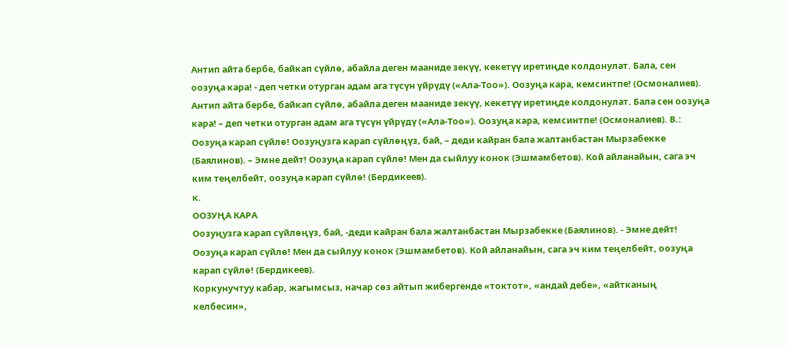Антип айта бербе, байкап сүйлө, абайла деген мааниде зекүү, кекетүү иретиңде колдонулат. Бала, сен оозуңа кара! - деп четки отурган адам ага түсүн үйрүдү («Ала-Тоо»). Оозуңа кара, кемсинтпе! (Осмоналиев).
Антип айта бербе, байкап сүйлө, абайла деген мааниде зекүү, кекетүү иретиңде колдонулат. Бала сен оозуңа кара! – деп четки отурган адам ага түсүн үйрүдү («Ала-Тоо»). Оозуңа кара, кемсинтпе! (Осмоналиев). В.: Оозуңа карап сүйлө! Оозуңузга карап сүйлөңүз, бай, – деди кайран бала жалтанбастан Мырзабекке (Баялинов). – Эмне дейт! Оозуңа карап сүйлө! Мен да сыйлуу конок (Эшмамбетов). Кой айланайын, сага эч ким теңелбейт, оозуңа карап сүйлө! (Бердикеев).
к.
ООЗУҢА КАРА
Оозуңузга карап сүйлөңүз, бай, -деди кайран бала жалтанбастан Мырзабекке (Баялинов). - Эмне дейт! Оозуңа карап сүйлө! Мен да сыйлуу конок (Эшмамбетов). Кой айланайын, сага эч ким теңелбейт, оозуңа карап сүйлө! (Бердикеев).
Коркунучтуу кабар, жагымсыз, начар сөз айтып жибергенде «токтот», «андай дебе», «айтканың келбесин»,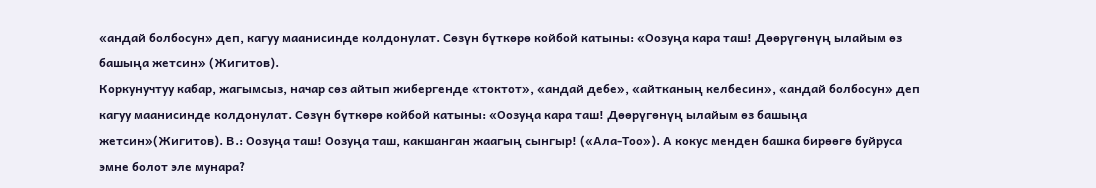«андай болбосун» деп, кагуу маанисинде колдонулат. Сөзүн бүткөрө койбой катыны: «Оозуңа кара таш! Дөөрүгөнүң ылайым өз башыңа жетсин» (Жигитов).
Коркунучтуу кабар, жагымсыз, начар сөз айтып жибергенде «токтот», «андай дебе», «айтканың келбесин», «андай болбосун» деп кагуу маанисинде колдонулат. Сөзүн бүткөрө койбой катыны: «Оозуңа кара таш! Дөөрүгөнүң ылайым өз башыңа жетсин»(Жигитов). В.: Оозуңа таш! Оозуңа таш, какшанган жаагың сынгыр! («Ала-Тоо»). А кокус менден башка бирөөгө буйруса эмне болот эле мунара?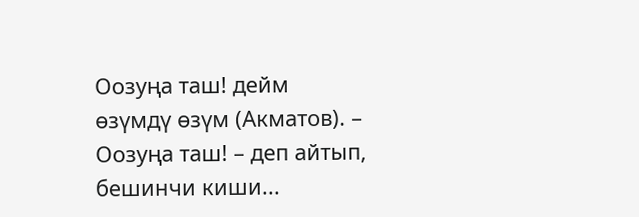Оозуңа таш! дейм өзүмдү өзүм (Акматов). – Оозуңа таш! – деп айтып, бешинчи киши...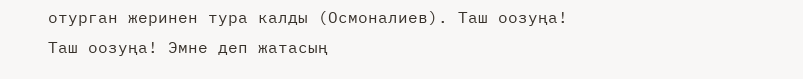отурган жеринен тура калды (Осмоналиев). Таш оозуңа! Таш оозуңа! Эмне деп жатасың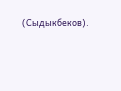(Сыдыкбеков).